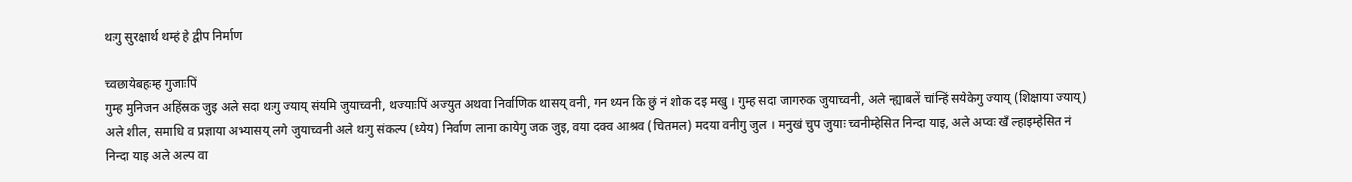थःगु सुरक्षार्थ थम्हं हे द्वीप निर्माण

च्वछायेबहःम्ह गुजाःपिं
गुम्ह मुनिजन अहिंस्रक जुइ अले सदा थःगु ज्याय् संयमि जुयाच्वनी, थज्याःपिं अज्युत अथवा निर्वाणिक थासय् वनी, गन थ्यन कि छुं नं शोक दइ मखु । गुम्ह सदा जागरुक जुयाच्वनी, अले न्ह्याबलें चांन्हिं सयेकेगु ज्याय् (शिक्षाया ज्याय्) अले शील, समाधि व प्रज्ञाया अभ्यासय् लगे जुयाच्वनी अले थःगु संकल्प (ध्येय) निर्वाण लाना कायेगु जक जुइ, वया दक्व आश्रव (चितमल) मदया वनीगु जुल । मनुखं चुप जुयाः च्वनीम्हेसित निन्दा याइ, अले अप्वः खँ ल्हाइम्हेसित नं निन्दा याइ अले अल्प वा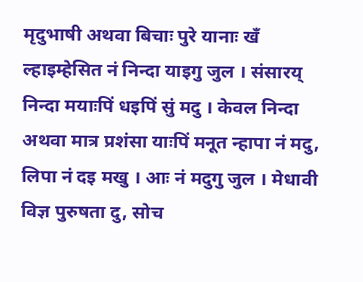मृदुभाषी अथवा बिचाः पुरे यानाः खँ ल्हाइम्हेसित नं निन्दा याइगु जुल । संसारय् निन्दा मयाःपिं धइपिं सुं मदु । केवल निन्दा अथवा मात्र प्रशंसा याःपिं मनूत न्हापा नं मदु, लिपा नं दइ मखु । आः नं मदुगु जुल । मेधावी विज्ञ पुरुषता दु, सोच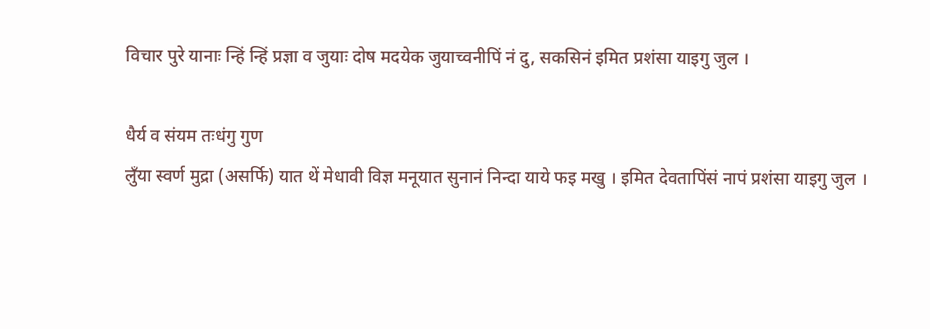विचार पुरे यानाः न्हिं न्हिं प्रज्ञा व जुयाः दोष मदयेक जुयाच्वनीपिं नं दु, सकसिनं इमित प्रशंसा याइगु जुल ।

धैर्य व संयम तःधंगु गुण
लुँया स्वर्ण मुद्रा (असर्फि) यात थें मेधावी विज्ञ मनूयात सुनानं निन्दा याये फइ मखु । इमित देवतापिंसं नापं प्रशंसा याइगु जुल ।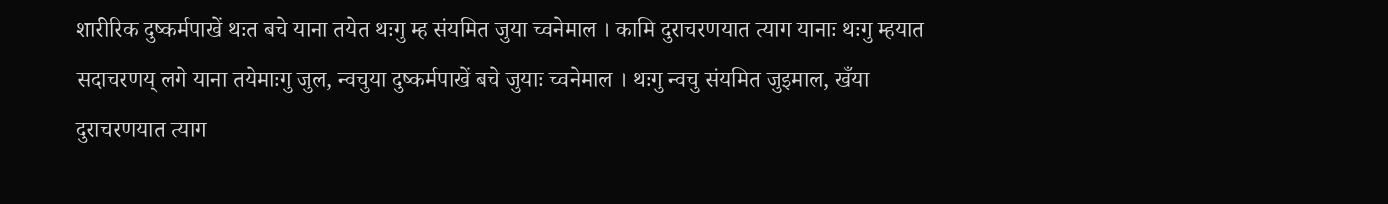शारीरिक दुष्कर्मपाखें थःत बचे याना तयेत थःगु म्ह संयमित जुया च्वनेमाल । कामि दुराचरणयात त्याग यानाः थःगु म्हयात सदाचरणय् लगे याना तयेमाःगु जुल, न्वचुया दुष्कर्मपाखें बचे जुयाः च्वनेमाल । थःगु न्वचु संयमित जुइमाल, खँया दुराचरणयात त्याग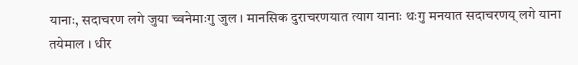यानाः, सदाचरण लगे जुया च्वनेमाःगु जुल । मानसिक दुराचरणयात त्याग यानाः थःगु मनयात सदाचरणय् लगे याना तयेमाल । धीर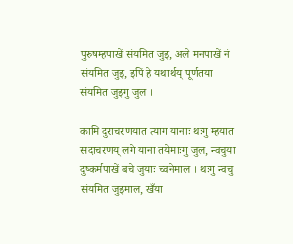पुरुषम्हपाखें संयमित जुइ, अले मनपाखें नं संयमित जुइ, इपिं हे यथार्थय् पूर्णतया संयमित जुइगु जुल ।

कामि दुराचरणयात त्याग यानाः थःगु म्हयात सदाचरणय् लगे याना तयेमाःगु जुल, न्वचुया दुष्कर्मपाखें बचे जुयाः च्वनेमाल । थःगु न्वचु संयमित जुइमाल, खँया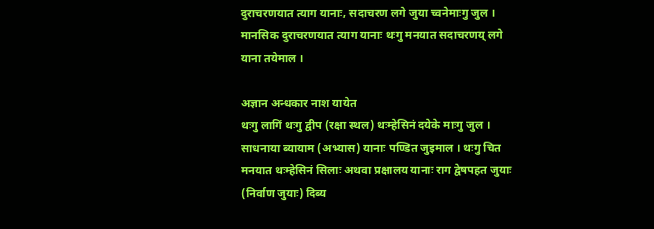दुराचरणयात त्याग यानाः, सदाचरण लगे जुया च्वनेमाःगु जुल । मानसिक दुराचरणयात त्याग यानाः थःगु मनयात सदाचरणय् लगे याना तयेमाल ।

अज्ञान अन्धकार नाश यायेत
थःगु लागिं थःगु द्वीप (रक्षा स्थल) थःम्हेसिनं दयेके माःगु जुल । साधनाया ब्यायाम (अभ्यास) यानाः पण्डित जुइमाल । थःगु चित मनयात थःम्हेसिनं सिलाः अथवा प्रक्षालय यानाः राग द्वेषपहत जुयाः (निर्वाण जुयाः) दिब्य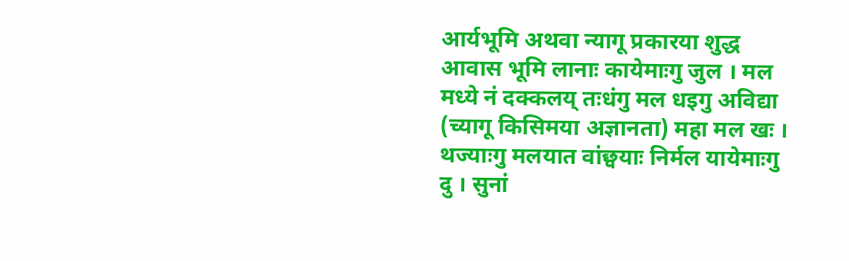आर्यभूमि अथवा न्यागू प्रकारया शुद्ध आवास भूमि लानाः कायेमाःगु जुल । मल मध्ये नं दक्कलय् तःधंगु मल धइगु अविद्या (च्यागू किसिमया अज्ञानता) महा मल खः । थज्याःगु मलयात वांछ्वयाः निर्मल यायेमाःगु दु । सुनां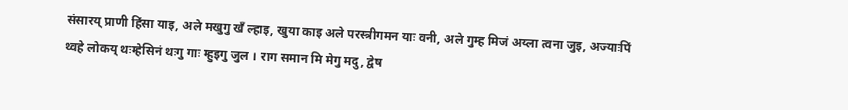संसारय् प्राणी हिंसा याइ, अले मखुगु खँ ल्हाइ, खुया काइ अले परस्त्रीगमन याः वनी, अले गुम्ह मिजं अय्ला त्वना जुइ, अज्याःपिं थ्वहे लोकय् थःम्हेसिनं थःगु गाः म्हुइगु जुल । राग समान मि मेगु मदु, द्वेष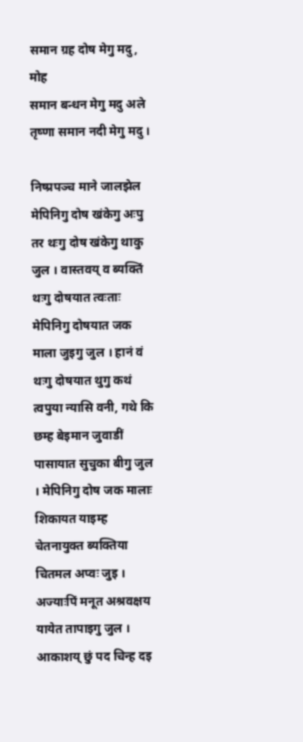समान ग्रह दोष मेगु मदु, मोह
समान बन्धन मेगु मदु अले तृष्णा समान नदी मेगु मदु ।

निष्प्रपञ्च माने जालझेल
मेपिनिगु दोष खंकेगु अःपु तर थःगु दोष खंकेगु थाकु जुल । वास्तवय् व ब्यक्तिं थःगु दोषयात त्वःताः मेपिनिगु दोषयात जक माला जुइगु जुल । हानं वं थःगु दोषयात थुगु कथं त्वपुया न्यासि वनी, गथे कि छम्ह बेइमान जुवाडीं पासायात सुचुका बीगु जुल । मेपिनिगु दोष जक मालाः शिकायत याइम्ह चेतनायुक्त ब्यक्तिया चितमल अप्वः जुइ । अज्याःपिं मनूत अश्रवक्षय यायेत तापाइगु जुल । आकाशय् छुं पद चिन्ह दइ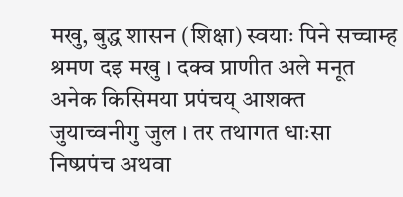मखु, बुद्ध शासन (शिक्षा) स्वयाः पिने सच्चाम्ह श्रमण दइ मखु । दक्व प्राणीत अले मनूत अनेक किसिमया प्रपंचय् आशक्त जुयाच्वनीगु जुल । तर तथागत धाःसा निष्प्रपंच अथवा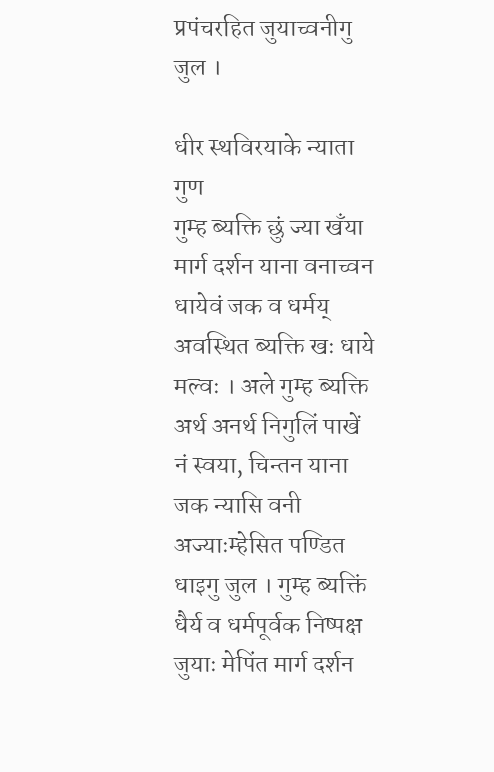प्रपंचरहित जुयाच्वनीगु जुल ।

धीर स्थविरयाके न्याता गुण
गुम्ह ब्यक्ति छुं ज्या खँया मार्ग दर्शन याना वनाच्वन धायेवं जक व धर्मय् अवस्थित ब्यक्ति खः धाये मल्वः । अले गुम्ह ब्यक्ति अर्थ अनर्थ निगुलिं पाखें नं स्वया, चिन्तन याना जक न्यासि वनी अज्याःम्हेसित पण्डित धाइगु जुल । गुम्ह ब्यक्तिं धैर्य व धर्मपूर्वक निष्पक्ष जुयाः मेपिंत मार्ग दर्शन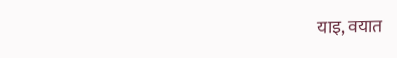याइ, वयात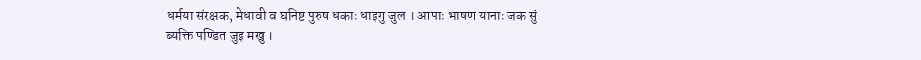धर्मया संरक्षक, मेधावी व घनिष्ट पुरुष धकाः धाइगु जुल । आपाः भाषण यानाः जक सुं ब्यक्ति पण्डित जुइ मखु ।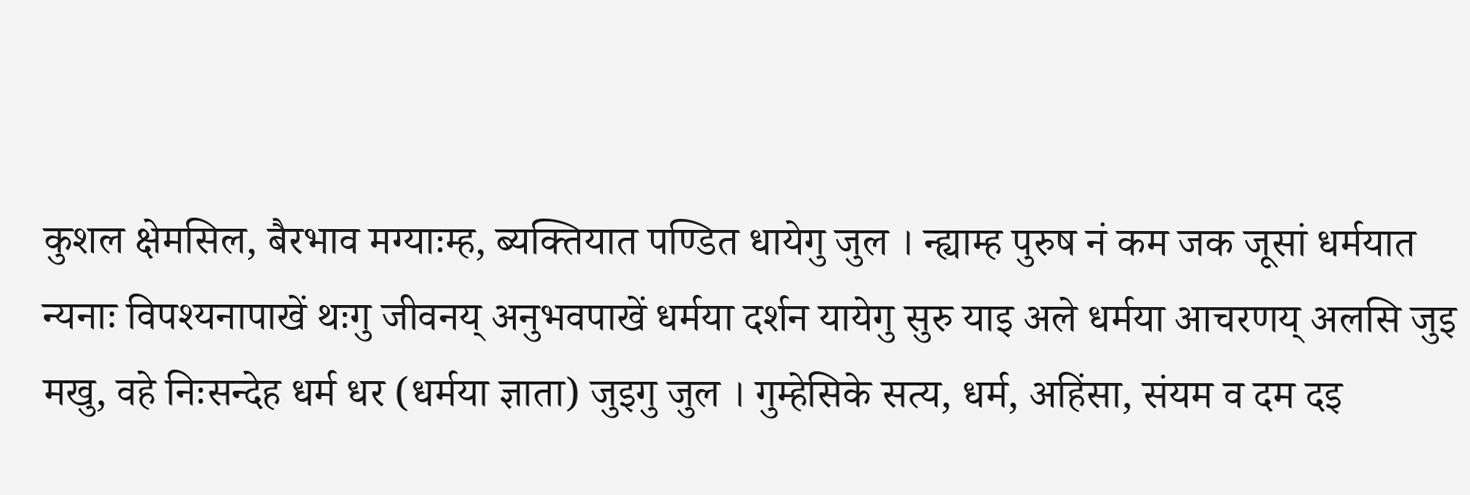कुशल क्षेमसिल, बैरभाव मग्याःम्ह, ब्यक्तियात पण्डित धायेगु जुल । न्ह्याम्ह पुरुष नं कम जक जूसां धर्मयात न्यनाः विपश्यनापाखें थःगु जीवनय् अनुभवपाखें धर्मया दर्शन यायेगु सुरु याइ अले धर्मया आचरणय् अलसि जुइ मखु, वहे निःसन्देह धर्म धर (धर्मया ज्ञाता) जुइगु जुल । गुम्हेसिके सत्य, धर्म, अहिंसा, संयम व दम दइ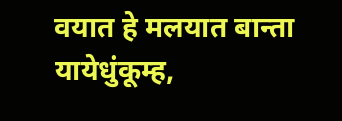वयात हे मलयात बान्ता यायेधुंकूम्ह,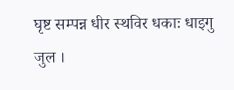घृष्ट सम्पन्न धीर स्थविर धकाः धाइगु जुल ।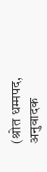(श्रोत धम्मपद, अनुवादक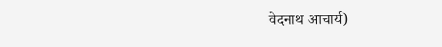वेदनाथ आचार्य)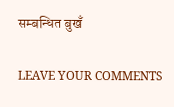सम्बन्धित बुखँ

LEAVE YOUR COMMENTS